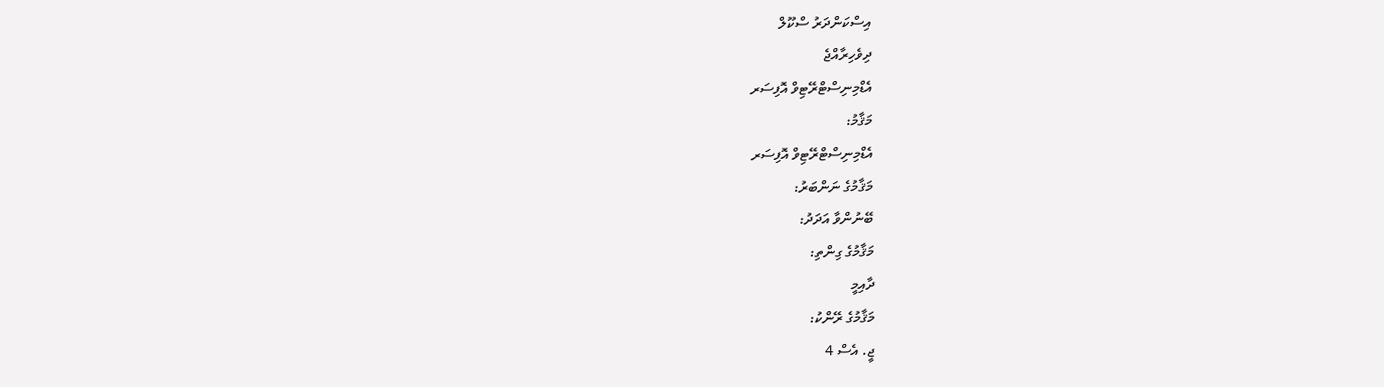އިސްކަންދަރު ސްކޫލް
ދިވެހިރާއްޖެ
އެޑްމިނިސްޓްރޭޓިވް އޮފިސަރ
މަޤާމު:
އެޑްމިނިސްޓްރޭޓިވް އޮފިސަރ
މަޤާމުގެ ނަންބަރު:
ބޭނުންވާ އަދަދު:
މަޤާމުގެ ގިންތި:
ދާއިމީ
މަޤާމުގެ ރޭންކު:
ޖީ. އެސް 4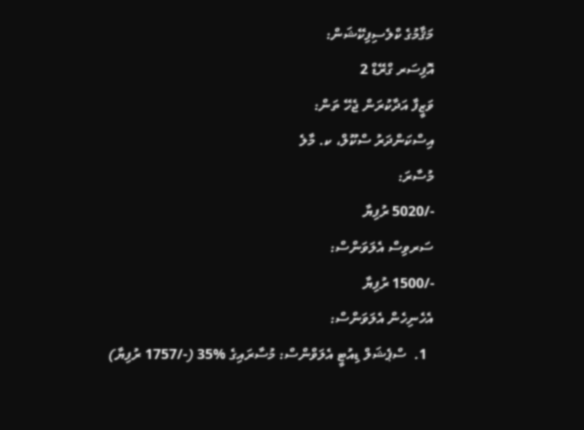މަޤާމުގެ ކްލެސިފިކޭޝަން:
އޮފިސަރ ގްރޭޑް 2
ވަޒީފާ އަދާކުރަން ޖެހޭ ތަން:
އިސްކަންދަރު ސްކޫލް، ކ. މާލެ
މުސާރަ:
-/5020 ރުފިޔާ
ސަރވިސް އެލަވަންސް:
-/1500 ރުފިޔާ
އެހެނިހެން އެލަވަންސް:
  1.  ސްޕެޝަލް ޑިއުޓީ އެލަވްންސް: މުސާރައިގެ %35 (-/1757 ރުފިޔާ)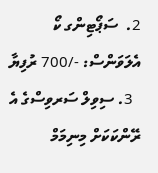2.  ސަޕޯޓިންގ ކޯ އެލަވަންސް: -/700 ރުފިޔާ
  3. ސިވިލް ސަރވިސްގެ އެ ރޭންކަކަށް މިނިމަމް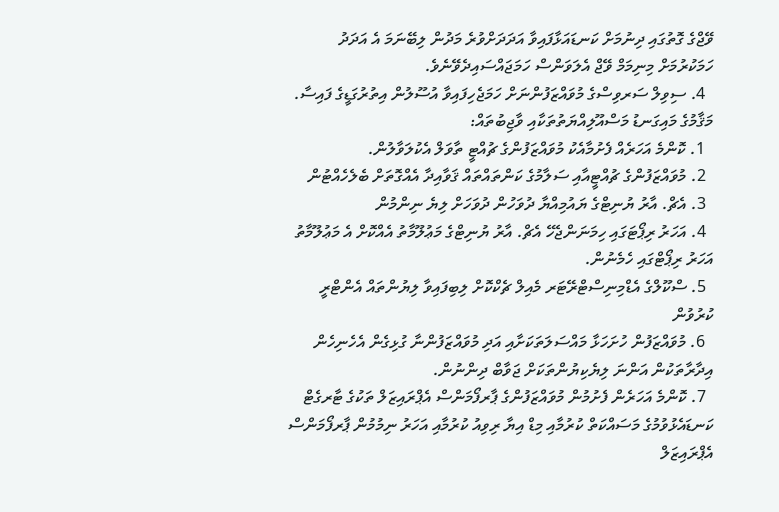ވޭޖްގެ ގޮތުގައި ދިނުމަށް ކަނޑައަޅާފައިވާ އަދަދަށްވުރެ މަދުން ލިބޭނަމަ އެ އަދަދު ހަމަކުރުމަށް މިނިމަމް ވޭޖް އެލަވަންސް ހަމަޖައްސައިދެވޭނެވެ.
  4. ސިވިލް ސަރވިސްގެ މުވައްޒަފުންނަށް ހަމަޖެހިފައިވާ އުސޫލުން އިތުރުގަޑީގެ ފައިސާ.
މަޤާމުގެ މައިގަނޑު މަސްއޫލިއްޔަތުތަކާއި ވާޖިބުތައް:
  1. ކޮންމެ އަހަރެއް ފެށުމާއެކު މުވައްޒަފުންގެ ޗުއްޓީ ތާވަލް އެކުލަވާލުން.
  2. މުވައްޒަފުންގެ ޗުއްޓީއާއި ސަލާމުގެ ކަންތައްތައް ޤަވާއިދާ އެއްގޮތަށް ބެލެހެއްޓުން
  3. އެޗް. އާރު ޔުނިޓްގެ ޔައުމިއްޔާ ދުވަހުން ދުވަހަށް ލިޔެ ނިންމުން
  4. އަހަރު ރިޕޯޓަގައި ހިމަނަންޖެހޭ އެޗް. އާރު ޔުނިޓްގެ މަޢުލޫމާތު އެއްކޮށް އެ މަޢުލޫމާތު އަހަރު ރިޕޯޓްގައި ހެމެނުން.
  5. ސްކޫލްގެ އެޑްމިނިސްޓްރޭޓަރ މެއިލް ޗެކްކޮށް ލިބިފައިވާ ލިޔުންތައް އެންޓްރީ ކުރުވުން
  6. މުވައްޒަފުން ހުށަހަޅާ މައްސަލަތަކަށާއި އަދި މުވައްޒަފުންނާ ގުޅިގެން އެހެނިހެން އިދާރާތަކުން އަންނަ ލިޔެކިޔުންތަކަށް ޖަވާބް ދިންނުން.
  7. ކޮންމެ އަހަރެން ފެށުމުން މުވައްޒަފުންގެ ޕާރފޯމަންސް އެޕްރައިޒަލް ތަކުގެ ޓާރގެޓް ކަނޑައެޅުވުމުގެ މަސައްކަތް ކުރުމާއި މިޑް އިޔާ ރިވިއު ކުރުމާއި އަހަރު ނިމުމުން ޕާރފޯމަންސް އެޕްރައިޒަލް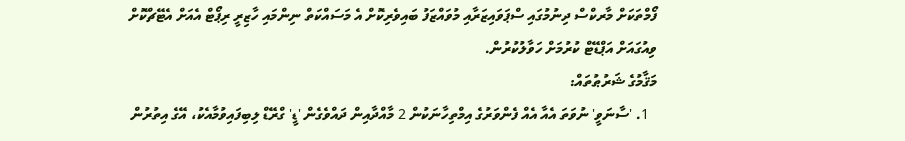ފޯމްތަކަށް މާރކްސް ދިނުމުގައި ސްޕަވައިޒަރާއި މުވައްޒަފު ބައިވެރިކޮށް އެ މަސައްކަތް ނިންމައި ހާޒިރީ ރިޕޯޓް އެއަށް އެޓޭޗްކޮށް ވިއުގައަށް އަޕްޑޭޓް ކުރުމަށް ހަވާލުކުރުން.
މަޤާމުގެ ޝަރުޠުތައް:
  1. 'ސާނަވީ' ނުވަތަ އެއާ އެއް ފެންވަރުގެ އިމްތިހާނަކުން 2 މާއްދާއިން ދައްވެގެން 'ޑީ' ގްރޭޑް ލިބިފައިވުމާއެކު، އޭގެ އިތުރުން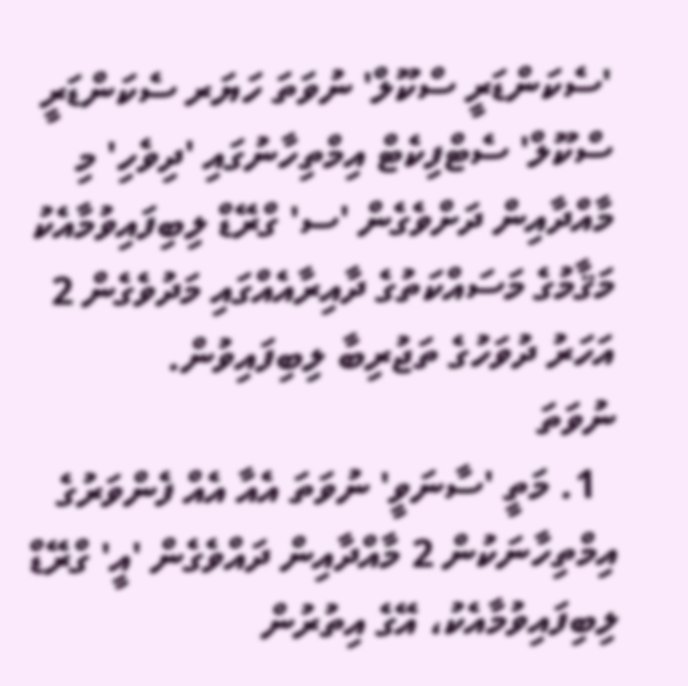'ސެކަންޑަރީ ސްކޫލް' ނުވަތަ ހަޔަރ ސެކަންޑަރީ ސްކޫލް' ސެޓްފިކެޓް އިމްތިހާނުގައި 'ދިވެހި' މި މާއްދާއިން ދަށްވެގެން 'ސ' ގްރޭޑް ލިބިފައިވުމާއެކު މަޤާމުގެ މަސައްކަތުގެ ދާއިރާއެއްގައި މަދުވެގެން 2 އަހަރު ދުވަހުގެ ތަޖުރިބާ ލިބިފައިވުން.
ނުވަތަ
  1. މަތީ 'ސާނަވީ' ނުވަތަ އެއާ އެއް ފެންވަރުގެ އިމްތިހާނަކުން 2 މާއްދާއިން ދައްވެގެން 'އީ' ގްރޭޑް ލިބިފައިވުމާއެކު، އޭގެ އިތުރުން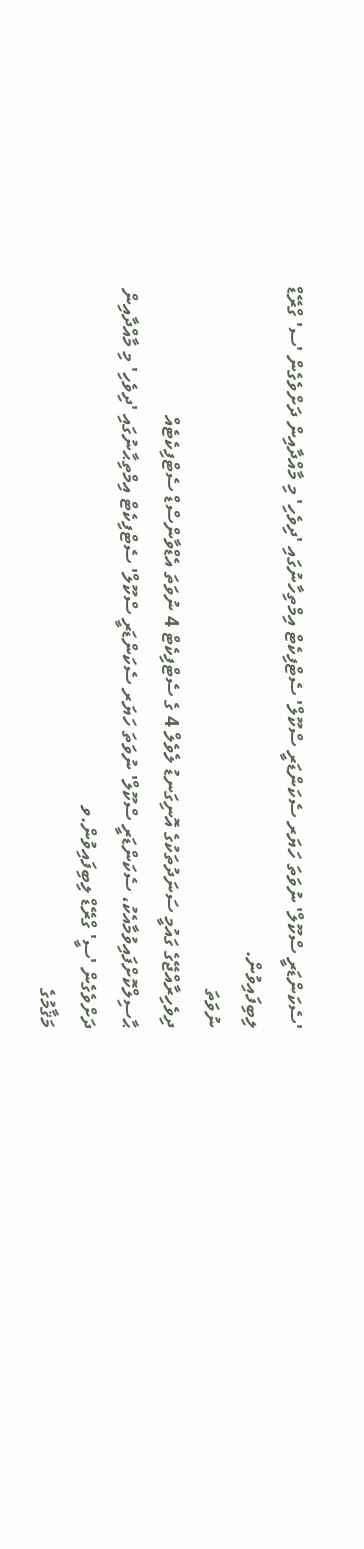'ސެކަންޑަރީ ސްކޫލް' ނުވަތަ ހަޔަރ ސެކަންޑަރީ ސްކޫލް' ސެޓްފިކެޓް އިމްތިހާނުގައި 'ދިވެހި' މި މާއްދާއިން ދަށްވެގެން 'ސ' ގްރޭޑް ލިބިފައިވުން.
ނުވަތަ
ދިވެހިރާއްޖޭގެ ގައުމީ ސަނަދުތަކުގެ އޮނިގަނޑު ލެވެލް 4 ގެ ސެޓްފިކެޓް 4 ނުވަތަ އެޑްވާންސްޑް ސެޓްފިކެޓެއް ޙާސިލްކޮށްފައިވުމާއެކު، ސެކަންޑަރީ ސްކޫލް' ނުވަތަ ހަޔަރ ސެކަންޑަރީ ސްކޫލް' ސެޓްފިކެޓް އިމްތިޙާނުގައި 'ދިވެހި' މި މާއްދާއިން ދަށްވެގެން 'ސީ' ގްރޭޑް ލިބިފައިވުން.ވ
މަޤާމުގެ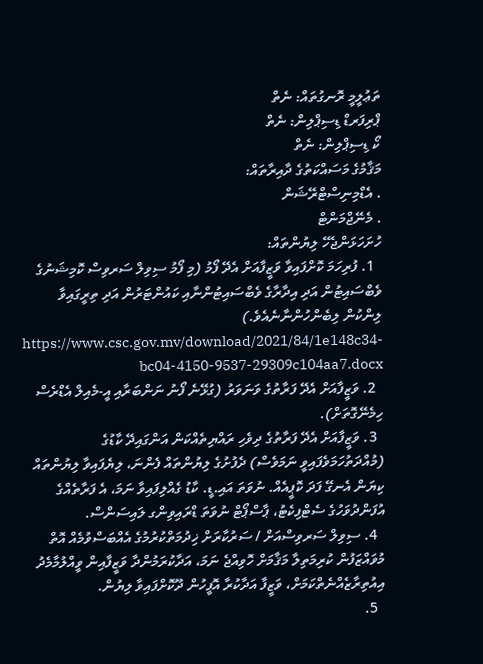ތަޢުލީމީ ރޮނގުތައް: ނެތް
ޕްރިފަރޑް ޑިސިޕްލިން: ނެތް
ކޯ ޑިސިޕްލިން: ނެތް
މަޤާމުގެ މަސައްކަތުގެ ދާއިރާތައް:
. އެޑްމިނިސްޓްރޭޝަން
. މެނޭޖްމަންޓް
ހުށަހަޅަންޖެހޭ ލިޔުންތައް:
  1. ފުރިހަމަ ކޮށްފައިވާ ވަޒީފާއަށް އެދޭ ފޯމު (މި ފޯމު ސިވިލް ސަރވިސް ކޮމިޝަނުގެ ވެބްސައިޓުން އަދި އިދާރާގެ ވެބްސައިޓުންނާއި ކައުންޓަރުން އަދި ތިރީގައިވާ ލިންކުން ލިބެންހުންނާނެއެވެ.)  https://www.csc.gov.mv/download/2021/84/1e148c34-bc04-4150-9537-29309c104aa7.docx
  2. ވަޒީފާއަށް އެދޭ ފަރާތުގެ ވަނަވަރު (ގުޅޭނެ ފޯނު ނަންބަރާއި އީ-މެއިލް އެޑްރެސް ހިމެނޭގޮތަށް).
  3. ވަޒީފާއަށް އެދޭ ފަރާތުގެ ދިވެހި ރައްޔިތެއްކަން އަންގައިދޭ ކާޑުގެ (މުއްދަތުހަމަވެފައިވީ ނަމަވެސް) ދެފުށުގެ ލިޔުންތައް ފެންނަ، ލިޔެފައިވާ ލިޔުންތައް ކިޔަން އެނގޭ ފަދަ ކޮޕީއެއް. ނުވަތަ އައި.ޑީ. ކާޑު ގެއްލިފައިވާ ނަމަ، އެ ފަރާތެއްގެ އުފަންދުވަހުގެ ސެޓްފިކެޓު، ޕާސްޕޯޓް ނުވަތަ ޑްރައިވިންގ ލައިސަންސް.
  4. ސިވިލް ސަރވިސްއަށް / ސަރުކާރަށް ޚިދުމަތްކުރުމުގެ އެއްބަސްވުމެއް އޮތް މުވައްޒަފުން ކުރިމަތިލާ މަޤާމަށް ހޮވިއްޖެ ނަމަ، އަދާކުރަމުންދާ ވަޒީފާއިން ވީއްލުމާމެދު އިއުތިރާޒެއްނެތްކަމަށް، ވަޒީފާ އަދާކުރާ އޮފީހުން ދޫކޮށްފައިވާ ލިޔުން.
  5.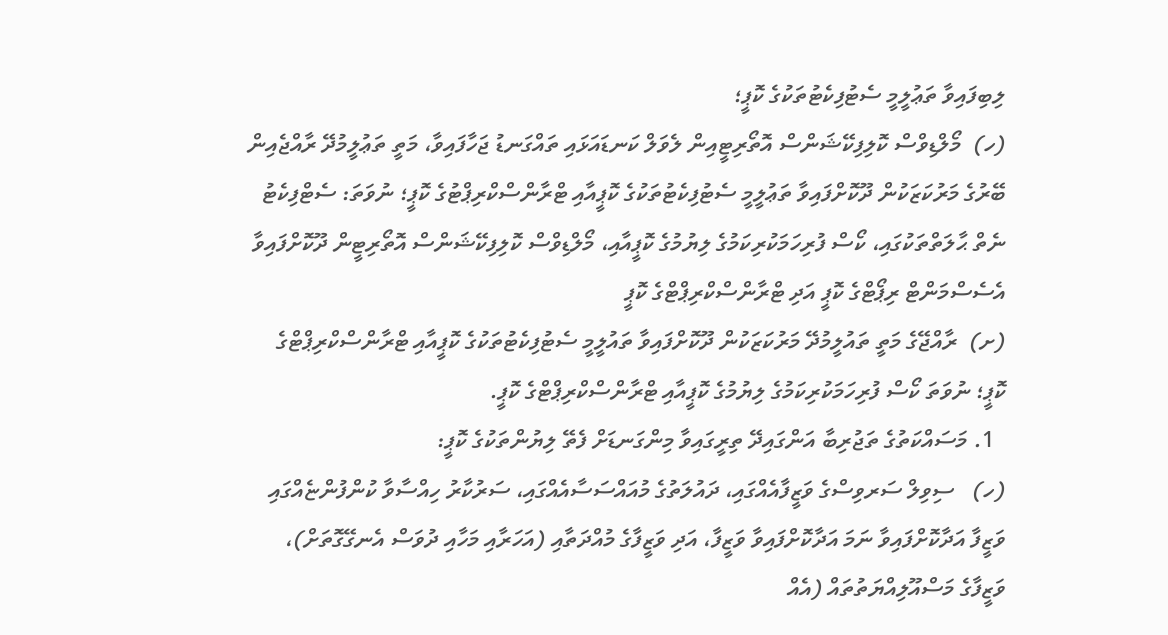ލިބިފައިވާ ތަޢުލީމީ ސެޓުފިކެޓުތަކުގެ ކޮޕީ؛
(ހ)  މޯލްޑިވްސް ކޮލިފިކޭޝަންސް އޮތޯރިޓީއިން ލެވަލް ކަނޑައަޅައި ތައްގަނޑު ޖަހާފައިވާ، މަތީ ތަޢުލީމުދޭ ރާއްޖެއިން ބޭރުގެ މަރުކަޒަކުން ދޫކޮށްފައިވާ ތަޢުލީމީ ސެޓުފިކެޓުތަކުގެ ކޮޕީއާއި ޓްރާންސްކްރިޕްޓުގެ ކޮޕީ؛ ނުވަތަ: ސެޓްފިކެޓު ނެތް ޙާލަތްތަކުގައި، ކޯސް ފުރިހަމަކުރިކަމުގެ ލިޔުމުގެ ކޮޕީއާއި، މޯލްޑިވްސް ކޮލިފިކޭޝަންސް އޮތޯރިޓީން ދޫކޮށްފައިވާ އެސެސްމަންޓް ރިޕޯޓްގެ ކޮޕީ އަދި ޓްރާންސްކްރިޕްޓްގެ ކޮޕީ
(ށ)  ރާއްޖޭގެ މަތީ ތައުލީމުދޭ މަރުކަޒަކުން ދޫކޮށްފައިވާ ތައުލީމީ ސެޓުފިކެޓުތަކުގެ ކޮޕީއާއި ޓްރާންސްކްރިޕްޓްގެ ކޮޕީ؛ ނުވަތަ ކޯސް ފުރިހަމަކުރިކަމުގެ ލިޔުމުގެ ކޮޕީއާއި ޓްރާންސްކްރިޕްޓްގެ ކޮޕީ.
  1. މަސައްކަތުގެ ތަޖުރިބާ އަންގައިދޭ ތިރީގައިވާ މިންގަނޑަށް ފެތޭ ލިޔުންތަކުގެ ކޮޕީ:
(ހ)   ސިވިލް ސަރވިސްގެ ވަޒީފާއެއްގައި، ދައުލަތުގެ މުއައްސަސާއެއްގައި، ސަރުކާރު ހިއްސާވާ ކުންފުންޏެއްގައި ވަޒީފާ އަދާކޮށްފައިވާ ނަމަ އަދާކޮށްފައިވާ ވަޒީފާ، އަދި ވަޒީފާގެ މުއްދަތާއި (އަހަރާއި މަހާއި ދުވަސް އެނގޭގޮތަށް)، ވަޒީފާގެ މަސްއޫލިއްޔަތުތައް (އެއް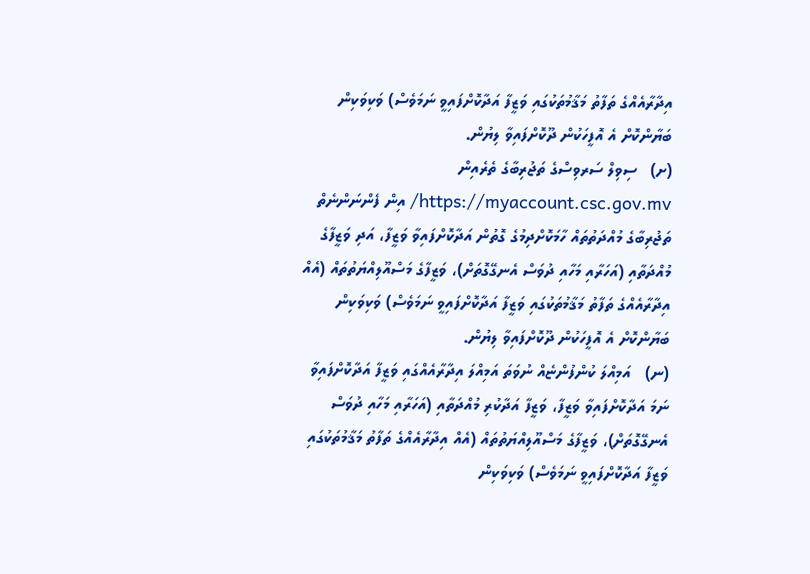އިދާރާއެއްގެ ތަފާތު މަޤާމުތަކުގައި ވަޒީފާ އަދާކޮށްފައިވީ ނަމަވެސް) ވަކިވަކިން ބަޔާންކޮށް އެ އޮފީހަކުން ދޫކޮށްފައިވާ ލިޔުން.
(ށ)   ސިވިލް ސަރވިސްގެ ތަޖުރިބާގެ ތެރެއިން https://myaccount.csc.gov.mv/ އިން ފެންނަންނެތް ތަޖުރިބާގެ މުއްދަތުތައް ހާމަކޮށްދިމުގެ ގޮތުން އަދާކޮށްފައިވާ ވަޒީފާ، އަދި ވަޒީފާގެ މުއްދަތާއި (އަހަރާއި މަހާއި ދުވަސް އެނގޭގޮތަށް)، ވަޒީފާގެ މަސްއޫލިއްޔަތުތައް (އެއް އިދާރާއެއްގެ ތަފާތު މަޤާމުތަކުގައި ވަޒީފާ އަދާކޮށްފައިވީ ނަމަވެސް) ވަކިވަކިން ބަޔާންކޮށް އެ އޮފީހަކުން ދޫކޮށްފައިވާ ލިޔުން.
(ނ)   އަމިއްލަ ކުންފުންޏެއް ނުވަތަ އަމިއްލަ އިދާރާއެއްގައި ވަޒީފާ އަދާކޮށްފައިވާ ނަމަ އަދާކޮށްފައިވާ ވަޒީފާ، ވަޒީފާ އަދާކުރި މުއްދަތާއި (އަހަރާއި މަހާއި ދުވަސް އެނގޭގޮތަށް)، ވަޒީފާގެ މަސްއޫލިއްޔަތުތައް (އެއް އިދާރާއެއްގެ ތަފާތު މަޤާމުތަކުގައި ވަޒީފާ އަދާކޮށްފައިވީ ނަމަވެސް) ވަކިވަކިން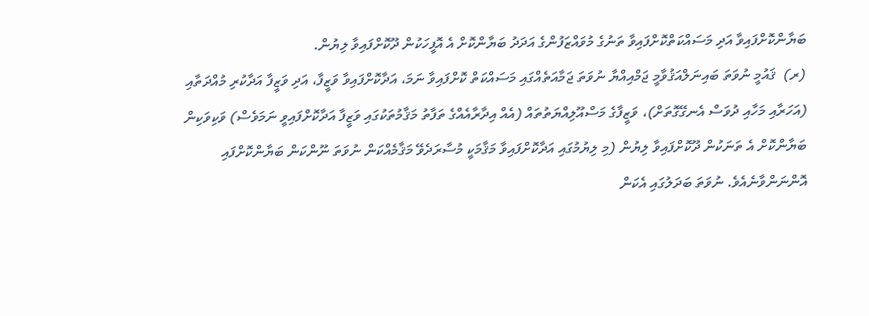ބަޔާންކޮށްފައިވާ އަދި މަސައްކަތްކޮށްފައިވާ ތަނުގެ މުވައްޒަފުންގެ އަދަދު ބަޔާންކޮށް އެ އޮފީހަކުން ދޫކޮށްފައިވާ ލިޔުން.
(ރ)  ޤައުމީ ނުވަތަ ބައިނަލްއަޤުވާމީ ޖަމްއިއްޔާ ނުވަތަ ޖަމާއަތެއްގައި މަސައްކަތް ކޮށްފައިވާ ނަމަ، އަދާކޮށްފައިވާ ވަޒީފާ، އަދި ވަޒީފާ އަދާކުރި މުއްދަތާއި (އަހަރާއި މަހާއި ދުވަސް އެނގޭގޮތަށް)، ވަޒީފާގެ މަސްއޫލިއްޔަތުތައް (އެއް އިދާރާއެއްގެ ތަފާތު މަޤާމުތަކުގައި ވަޒީފާ އަދާކޮށްފައިވީ ނަމަވެސް) ވަކިވަކިން ބަޔާންކޮށް އެ ތަނަކުން ދޫކޮށްފައިވާ ލިޔުން (މި ލިޔުމުގައި އަދާކޮށްފައިވާ މަޤާމަކީ މުސާރަދެވޭ މަޤާމެއްކަން ނުވަތަ ނޫންކަން ބަޔާންކޮށްފައި އޮންނަންވާނެއެވެ. ނުވަތަ ބަދަލުގައި އެކަން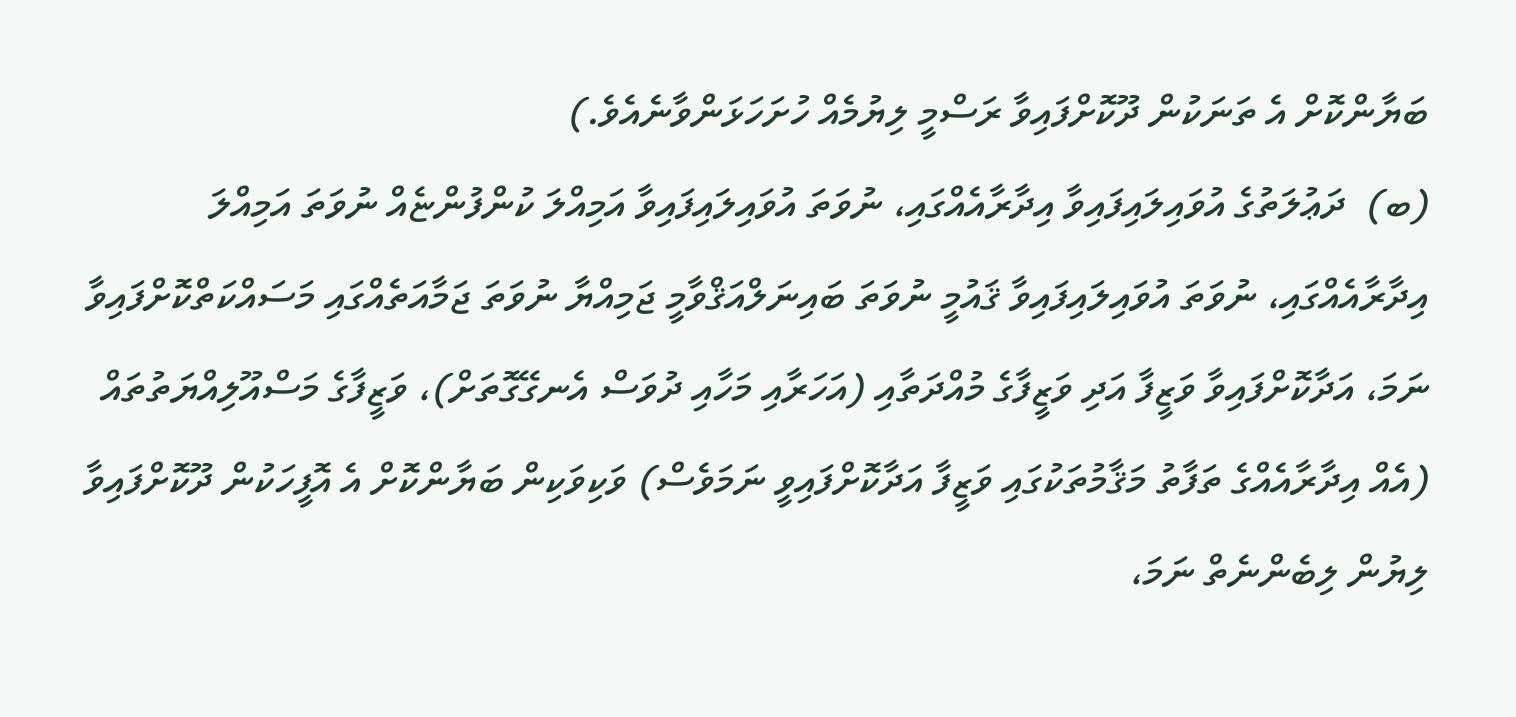ބަޔާންކޮށް އެ ތަނަކުން ދޫކޮށްފައިވާ ރަސްމީ ލިޔުމެއް ހުށަހަޅަންވާނެއެވެ.)
(ބ)  ދަޢުލަތުގެ އުވައިލައިފައިވާ އިދާރާއެއްގައި، ނުވަތަ އުވައިލައިފައިވާ އަމިއްލަ ކުންފުންޏެއް ނުވަތަ އަމިއްލަ އިދާރާއެއްގައި، ނުވަތަ އުވައިލައިފައިވާ ޤައުމީ ނުވަތަ ބައިނަލްއަޤްވާމީ ޖަމިއްޔާ ނުވަތަ ޖަމާއަތެއްގައި މަސައްކަތްކޮށްފައިވާ ނަމަ، އަދާކޮށްފައިވާ ވަޒީފާ އަދި ވަޒީފާގެ މުއްދަތާއި (އަހަރާއި މަހާއި ދުވަސް އެނގޭގޮތަށް)، ވަޒީފާގެ މަސްއޫލިއްޔަތުތައް (އެއް އިދާރާއެއްގެ ތަފާތު މަޤާމުތަކުގައި ވަޒީފާ އަދާކޮށްފައިވީ ނަމަވެސް) ވަކިވަކިން ބަޔާންކޮށް އެ އޮފީހަކުން ދޫކޮށްފައިވާ ލިޔުން ލިބެންނެތް ނަމަ،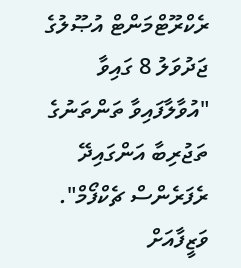ރެކްރޫޓްމަންޓް އުޞޫލުގެ ޖަދުވަލު 8 ގައިވާ "އުވާލާފައިވާ ތަންތަނުގެ ތަޖުރިބާ އަންގައިދޭ ރެފަރެންސް ޗެކްފޯމް".
ވަޒީފާއަށް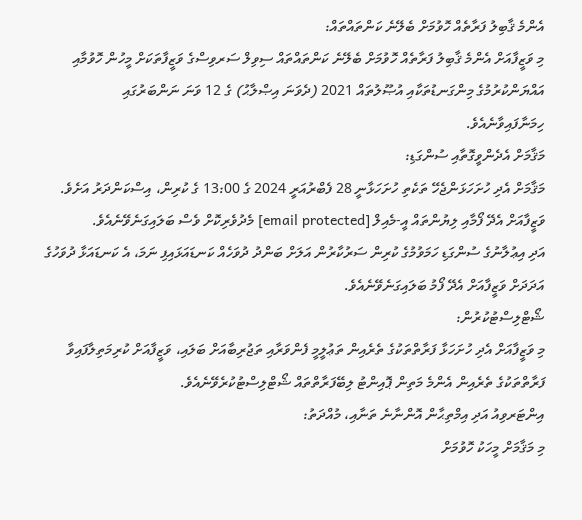އެންމެ ޤާބިލު ފަރާތެއް ހޮވުމަށް ބެލޭނެ ކަންތައްތައް:
މި ވަޒީފާއަށް އެންމެ ޤާބިލު ފަރާތެއް ހޮވުމަށް ބެލޭނެ ކަންތައްތައް ސިވިލް ސަރވިސްގެ ވަޒީފާތަކަށް މީހުން ހޮވުމާއި އައްޔަންކުރުމުގެ މިންގަނޑުތަކާއި އުޞޫލުތައް 2021 (ދެވަނަ އިޞްލާޙު) ގެ 12 ވަނަ ނަންބަރުގައި ހިމަނާފައިވާނެއެވެ.
މަޤާމަށް އެދެންވީގޮތާއި ސުންގަޑި:
މަޤާމަށް އެދި ހުށަހަޅަންޖެހޭ ތަކެތި ހުށަހަޅާނީ 28 ފެބްރުއަރީ 2024 ގެ 13:00 ގެ ކުރިން، އިސްކަންދަރު އަށެވެ. ވަޒީފާއަށް އެދޭ ފޯމާއި ލިޔުންތައް އީ-މެއިލް [email protected] މެދުވެރިކޮށް ވެސް ބަލައިގަނެވޭނެއެވެ.
އަދި އިޢުލާނުގެ ސުންގަޑި ހަމަވުމުގެ ކުރިން ސަރުކާރުން އަލަށް ބަންދު ދުވަހެއް ކަނޑައަޅައިފި ނަމަ، އެ ކަނޑައަޅާ ދުވަހުގެ އަދަދަށް ވަޒީފާއަށް އެދޭ ފޯމު ބަލައިގަނެވޭނެއެވެ.
ޝޯޓްލިސްޓުކުރުން:
މި ވަޒީފާއަށް އެދި ހުށަހަޅާ ފަރާތްތަކުގެ ތެރެއިން ތަޢުލީމީ ފެންވަރާއި ތަޖުރިބާއަށް ބަލައި، ވަޒީފާއަށް ކުރިމަތިލާފައިވާ ފަރާތްތަކުގެ ތެރެއިން އެންމެ މަތިން ޕޮއިންޓު ލިބޭފަރާތްތައް ޝޯޓްލިސްޓުކުރެވޭނެއެވެ.
އިންޓަރވިއު އަދި އިމްތިޙާން އޮންނާނެ ތަނާއި، މުއްދަތު:
މި މަޤާމަށް މީހަކު ހޮވުމަށް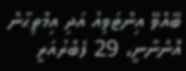ބޭއްވޭ އިންޓަވިއު އަދި އިމްތިޙާން  އޮންނާނީ، 29 ފެބްރުއަރީ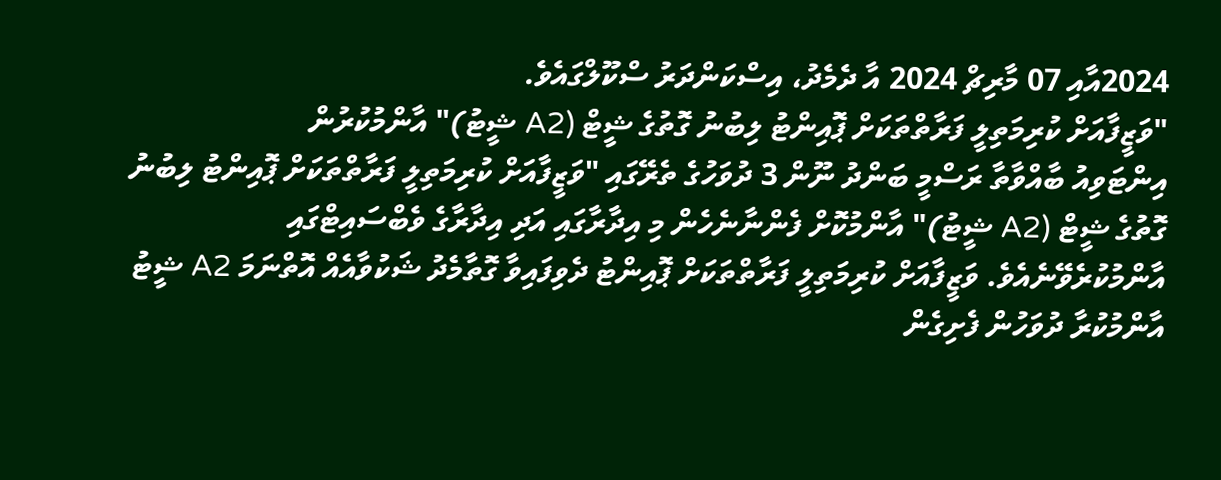2024އާއި 07 މާރިޗް 2024 އާ ދެމެދު، އިސްކަންދަރު ސްކޫލްގައެވެ.
"ވަޒީފާއަށް ކުރިމަތިލީ ފަރާތްތަކަށް ޕޮއިންޓު ލިބުނު ގޮތުގެ ޝީޓް (A2 ޝީޓު)" އާންމުކުރުން
އިންޓަވިއު ބާއްވާތާ ރަސްމީ ބަންދު ނޫން 3 ދުވަހުގެ ތެރޭގައި "ވަޒީފާއަށް ކުރިމަތިލީ ފަރާތްތަކަށް ޕޮއިންޓު ލިބުނު ގޮތުގެ ޝީޓް (A2 ޝީޓު)" އާންމުކޮށް ފެންނާނެހެން މި އިދާރާގައި އަދި އިދާރާގެ ވެބްސައިޓްގައި އާންމުކުރެވޭނެއެވެ. ވަޒީފާއަށް ކުރިމަތިލީ ފަރާތްތަކަށް ޕޮއިންޓު ދެވިފައިވާ ގޮތާމެދު ޝަކުވާއެއް އޮތްނަމަ A2 ޝީޓު އާންމުކުރާ ދުވަހުން ފެށިގެން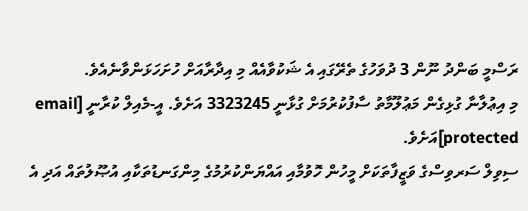ރަސްމީ ބަންދު ނޫން 3 ދުވަހުގެ ތެރޭގައި އެ ޝަކުވާއެއް މި އިދާރާއަށް ހުށަހަޅަންވާނެއެވެ.
މި އިޢުލާނާ ގުޅިގެން މަޢުލޫމާތު ސާފުކުރުމަށް ގުޅާނީ 3323245 އަށެވެ. އީ-މެއިލް ކުރާނީ [email protected]އަށެވެ.
ސިވިލް ސަރވިސްގެ ވަޒީފާތަކަށް މީހުން ހޮވުމާއި އައްޔަންކުރުމުގެ މިންގަނޑުތަކާއި އުޞޫލުތައް އަދި އެ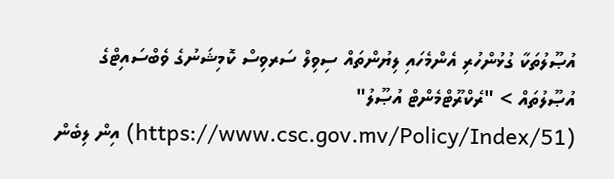އުޞޫލުތަކާ ގުޅުންހުރި އެންމެހައި ލިޔުންތައް ސިވިލް ސަރވިސް ކޮމިޝަނުގެ ވެބްސައިޓްގެ އުޞޫލުތައް > "ރެކްރޫޓްމެންޓް އުޞޫލު" (https://www.csc.gov.mv/Policy/Index/51) އިން ލިބެން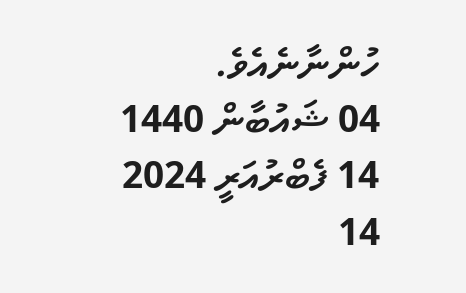ހުންނާނެއެވެ.
04 ޝައުބާން 1440
14 ފެބްރުއަރީ 2024
14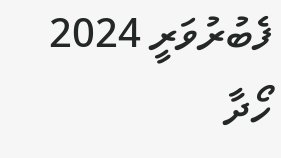ފެބުރުވަރީ 2024
ހޯދާ